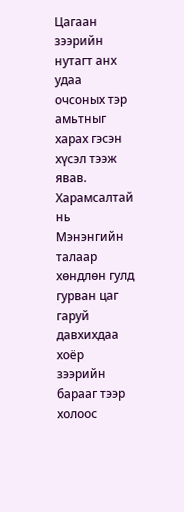Цагаан зээрийн нутагт анх удаа очсоных тэр амьтныг харах гэсэн хүсэл тээж явав. Харамсалтай нь Мэнэнгийн талаар хөндлөн гулд гурван цаг гаруй давхихдаа хоёр зээрийн барааг тээр холоос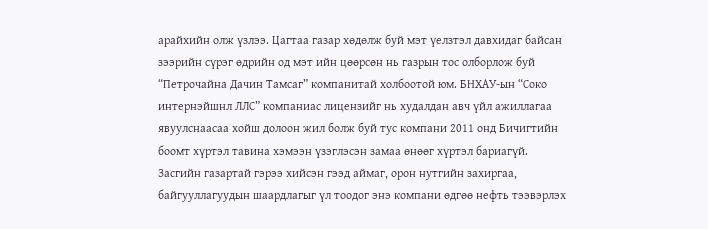арайхийн олж үзлээ. Цагтаа газар хөдөлж буй мэт үелзтэл давхидаг байсан зээрийн сүрэг өдрийн од мэт ийн цөөрсөн нь газрын тос олборлож буй “Петрочайна Дачин Тамсаг” компанитай холбоотой юм. БНХАУ-ын “Соко интернэйшнл ЛЛС” компаниас лицензийг нь худалдан авч үйл ажиллагаа явуулснаасаа хойш долоон жил болж буй тус компани 2011 онд Бичигтийн боомт хүртэл тавина хэмээн үзэглэсэн замаа өнөөг хүртэл бариагүй. Засгийн газартай гэрээ хийсэн гээд аймаг, орон нутгийн захиргаа, байгууллагуудын шаардлагыг үл тоодог энэ компани өдгөө нефть тээвэрлэх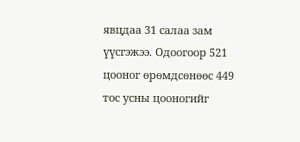явцдаа 31 салаа зам үүсгэжээ. Одоогоор 521 цооног өрөмдсөнөөс 449 тос усны цооногийг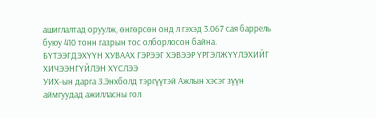ашиглалтад оруулж, өнгөрсөн онд л гэхэд 3.067 сая баррель буюу 410 тонн газрын тос олборлосон байна.
БҮТЭЭГДЭХҮҮН ХУВААХ ГЭРЭЭГ ХЭВЭЭР ҮРГЭЛЖҮҮЛЭХИЙГ ХИЧЭЭНГҮЙЛЭН ХҮСЛЭЭ
УИХ-ын дарга З.Энхболд тэргүүтэй Ажлын хэсэг зүүн аймгуудад ажилласны гол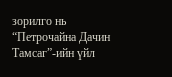зорилго нь “Петрочайна Дачин Тамсаг”-ийн үйл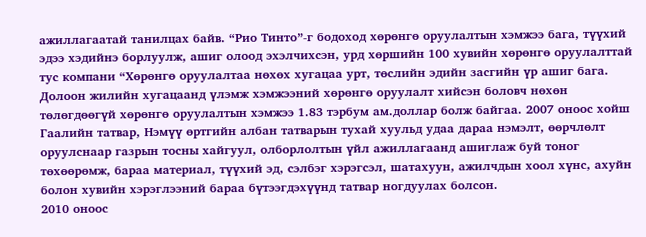ажиллагаатай танилцах байв. “Рио Тинто”-г бодоход хөрөнгө оруулалтын хэмжээ бага, түүхий эдээ хэдийнэ борлуулж, ашиг олоод эхэлчихсэн, урд хөршийн 100 хувийн хөрөнгө оруулалттай тус компани “Хөрөнгө оруулалтаа нөхөх хугацаа урт, төслийн эдийн засгийн үр ашиг бага. Долоон жилийн хугацаанд үлэмж хэмжээний хөрөнгө оруулалт хийсэн боловч нөхөн төлөгдөөгүй хөрөнгө оруулалтын хэмжээ 1.83 тэрбум ам.доллар болж байгаа. 2007 оноос хойш Гаалийн татвар, Нэмүү өртгийн албан татварын тухай хуульд удаа дараа нэмэлт, өөрчлөлт оруулснаар газрын тосны хайгуул, олборлолтын үйл ажиллагаанд ашиглаж буй тоног төхөөрөмж, бараа материал, түүхий эд, сэлбэг хэрэгсэл, шатахуун, ажилчдын хоол хүнс, ахуйн болон хувийн хэрэглээний бараа бүтээгдэхүүнд татвар ногдуулах болсон.
2010 оноос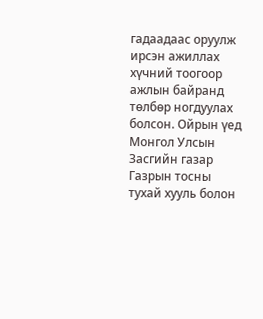гадаадаас оруулж ирсэн ажиллах хүчний тоогоор ажлын байранд төлбөр ногдуулах болсон. Ойрын үед Монгол Улсын Засгийн газар Газрын тосны тухай хууль болон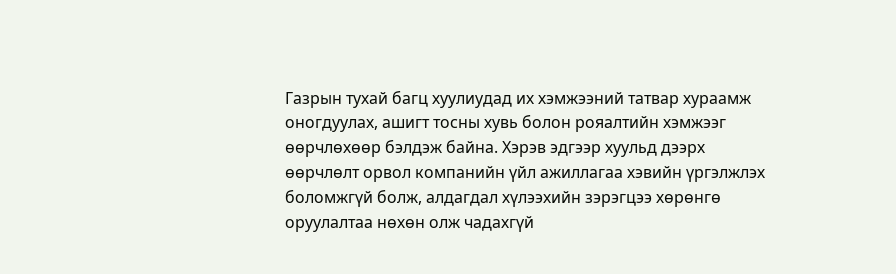Газрын тухай багц хуулиудад их хэмжээний татвар хураамж оногдуулах, ашигт тосны хувь болон рояалтийн хэмжээг өөрчлөхөөр бэлдэж байна. Хэрэв эдгээр хуульд дээрх өөрчлөлт орвол компанийн үйл ажиллагаа хэвийн үргэлжлэх боломжгүй болж, алдагдал хүлээхийн зэрэгцээ хөрөнгө оруулалтаа нөхөн олж чадахгүй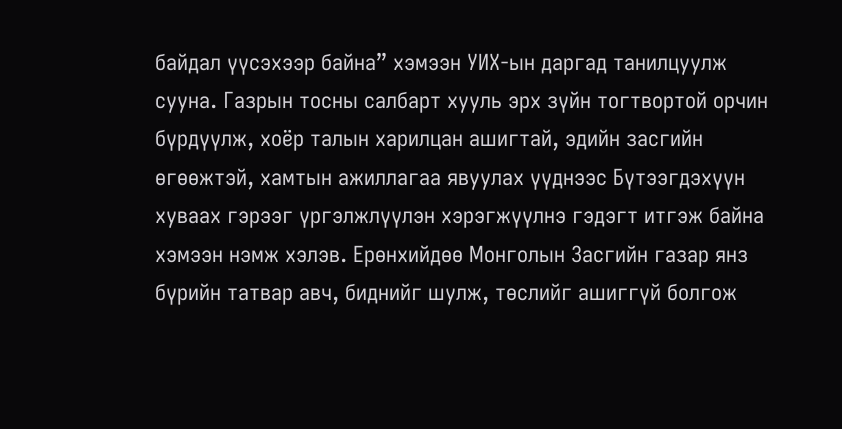байдал үүсэхээр байна” хэмээн УИХ-ын даргад танилцуулж сууна. Газрын тосны салбарт хууль эрх зүйн тогтвортой орчин бүрдүүлж, хоёр талын харилцан ашигтай, эдийн засгийн өгөөжтэй, хамтын ажиллагаа явуулах үүднээс Бүтээгдэхүүн хуваах гэрээг үргэлжлүүлэн хэрэгжүүлнэ гэдэгт итгэж байна хэмээн нэмж хэлэв. Ерөнхийдөө Монголын Засгийн газар янз бүрийн татвар авч, биднийг шулж, төслийг ашиггүй болгож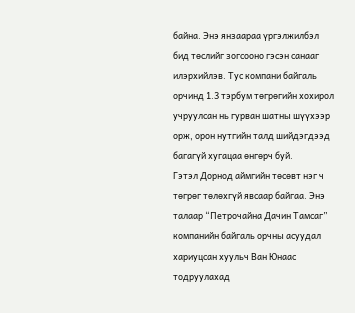байна. Энэ янзаараа үргэлжилбэл бид төслийг зогсооно гэсэн санааг илэрхийлэв. Тус компани байгаль орчинд 1.3 тэрбум төгрөгийн хохирол учруулсан нь гурван шатны шүүхээр орж, орон нутгийн талд шийдэгдээд багагүй хугацаа өнгөрч буй.
Гэтэл Дорнод аймгийн төсөвт нэг ч төгрөг төлөхгүй явсаар байгаа. Энэ талаар “Петрочайна Дачин Тамсаг” компанийн байгаль орчны асуудал хариуцсан хуульч Ван Юнаас тодруулахад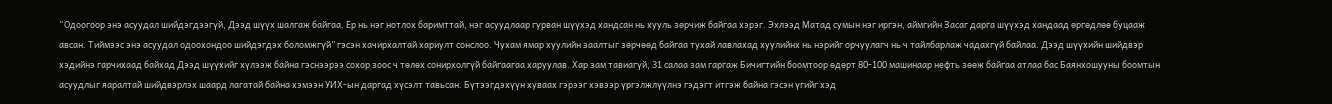“Одоогоор энэ асуудал шийдэгдээгүй, Дээд шүүх шалгаж байгаа. Ер нь нэг нотлох баримттай, нэг асуудлаар гурван шүүхэд хандсан нь хууль зөрчиж байгаа хэрэг. Эхлээд Матад сумын нэг иргэн, аймгийн Засаг дарга шүүхэд хандаад өргөдлөө буцааж авсан. Тиймээс энэ асуудал одоохондоо шийдэгдэх боломжгүй” гэсэн хачирхалтай хариулт сонслоо. Чухам ямар хуулийн заалтыг зөрчөөд байгаа тухай лавлахад хуулийнх нь нэрийг орчуулагч нь ч тайлбарлаж чадахгүй байлаа. Дээд шүүхийн шийдвэр хэдийнэ гарчихаад байхад Дээд шүүхийг хүлээж байна гэснээрээ сохор зоос ч төлөх сонирхолгүй байгаагаа харуулав. Хар зам тавиагүй, 31 салаа зам гаргаж Бичигтийн боомтоор өдөрт 80-100 машинаар нефть зөөж байгаа атлаа бас Баянхошууны боомтын асуудлыг яаралтай шийдвэрлэх шаард лагатай байна хэмээн УИХ-ын даргад хүсэлт тавьсан. Бүтээгдэхүүн хуваах гэрээг хэвээр үргэлжлүүлнэ гэдэгт итгэж байна гэсэн үгийг хэд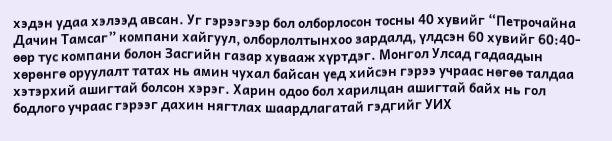хэдэн удаа хэлээд авсан. Уг гэрээгээр бол олборлосон тосны 40 хувийг “Петрочайна Дачин Тамсаг” компани хайгуул, олборлолтынхоо зардалд, үлдсэн 60 хувийг 60:40-өөр тус компани болон Засгийн газар хувааж хүртдэг. Монгол Улсад гадаадын хөрөнгө оруулалт татах нь амин чухал байсан үед хийсэн гэрээ учраас нөгөө талдаа хэтэрхий ашигтай болсон хэрэг. Харин одоо бол харилцан ашигтай байх нь гол бодлого учраас гэрээг дахин нягтлах шаардлагатай гэдгийг УИХ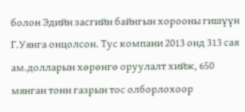болон Эдийн засгийн байнгын хорооны гишүүн Г.Уянга онцолсон. Тус компани 2013 онд 313 сая ам.долларын хөрөнгө оруулалт хийж, 650 мянган тонн газрын тос олборлохоор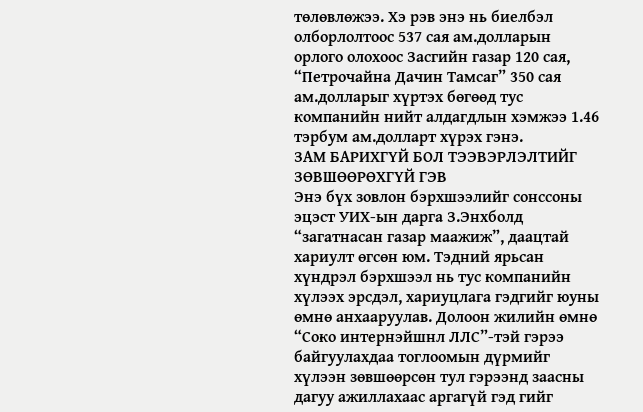төлөвлөжээ. Хэ рэв энэ нь биелбэл олборлолтоос 537 сая ам.долларын орлого олохоос Засгийн газар 120 сая, “Петрочайна Дачин Тамсаг” 350 сая ам.долларыг хүртэх бөгөөд тус компанийн нийт алдагдлын хэмжээ 1.46 тэрбум ам.долларт хүрэх гэнэ.
ЗАМ БАРИХГҮЙ БОЛ ТЭЭВЭРЛЭЛТИЙГ ЗӨВШӨӨРӨХГҮЙ ГЭВ
Энэ бүх зовлон бэрхшээлийг сонссоны эцэст УИХ-ын дарга З.Энхболд “загатнасан газар маажиж”, даацтай хариулт өгсөн юм. Тэдний ярьсан хүндрэл бэрхшээл нь тус компанийн хүлээх эрсдэл, хариуцлага гэдгийг юуны өмнө анхааруулав. Долоон жилийн өмнө “Соко интернэйшнл ЛЛС”-тэй гэрээ байгуулахдаа тоглоомын дүрмийг хүлээн зөвшөөрсөн тул гэрээнд заасны дагуу ажиллахаас аргагүй гэд гийг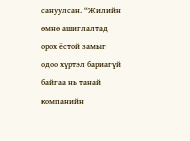сануулсан. “Жилийн өмнө ашиглалтад орох ёстой замыг одоо хүртэл бариагүй байгаа нь танай компанийн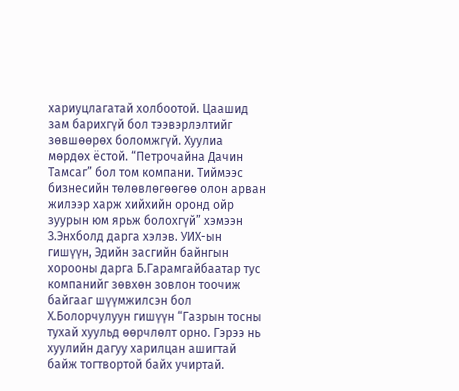хариуцлагатай холбоотой. Цаашид зам барихгүй бол тээвэрлэлтийг зөвшөөрөх боломжгүй. Хуулиа мөрдөх ёстой. “Петрочайна Дачин Тамсаг” бол том компани. Тиймээс бизнесийн төлөвлөгөөгөө олон арван жилээр харж хийхийн оронд ойр зуурын юм ярьж болохгүй” хэмээн З.Энхболд дарга хэлэв. УИХ-ын гишүүн, Эдийн засгийн байнгын хорооны дарга Б.Гарамгайбаатар тус компанийг зөвхөн зовлон тоочиж байгааг шүүмжилсэн бол Х.Болорчулуун гишүүн “Газрын тосны тухай хуульд өөрчлөлт орно. Гэрээ нь хуулийн дагуу харилцан ашигтай байж тогтвортой байх учиртай.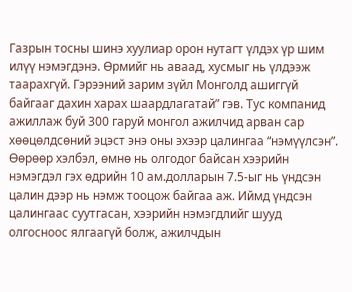Газрын тосны шинэ хуулиар орон нутагт үлдэх үр шим илүү нэмэгдэнэ. Өрмийг нь аваад, хусмыг нь үлдээж таарахгүй. Гэрээний зарим зүйл Монголд ашиггүй байгааг дахин харах шаардлагатай” гэв. Тус компанид ажиллаж буй 300 гаруй монгол ажилчид арван сар хөөцөлдсөний эцэст энэ оны эхээр цалингаа “нэмүүлсэн”.
Өөрөөр хэлбэл, өмнө нь олгодог байсан хээрийн нэмэгдэл гэх өдрийн 10 ам.долларын 7.5-ыг нь үндсэн цалин дээр нь нэмж тооцож байгаа аж. Иймд үндсэн цалингаас суутгасан, хээрийн нэмэгдлийг шууд олгосноос ялгаагүй болж, ажилчдын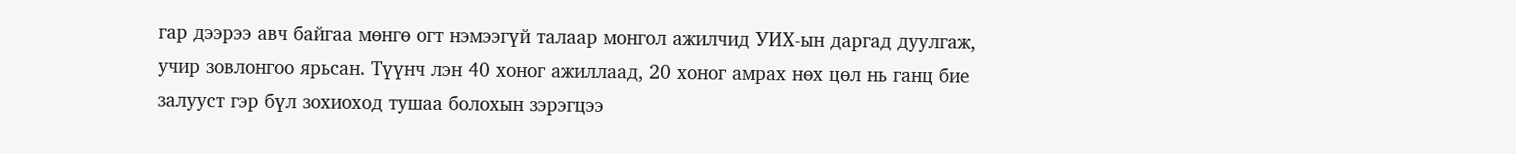гар дээрээ авч байгаа мөнгө огт нэмээгүй талаар монгол ажилчид УИХ-ын даргад дуулгаж, учир зовлонгоо ярьсан. Түүнч лэн 40 хоног ажиллаад, 20 хоног амрах нөх цөл нь ганц бие залууст гэр бүл зохиоход тушаа болохын зэрэгцээ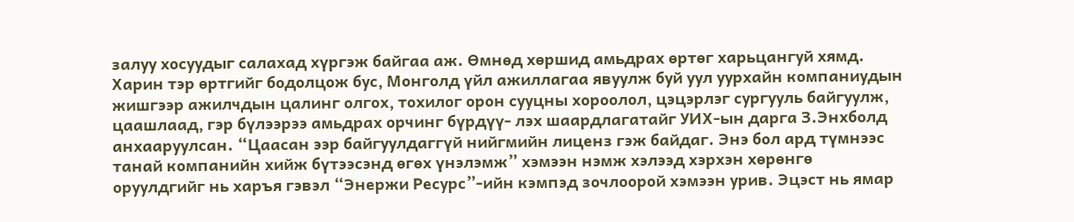залуу хосуудыг салахад хүргэж байгаа аж. Өмнөд хөршид амьдрах өртөг харьцангуй хямд. Харин тэр өртгийг бодолцож бус, Монголд үйл ажиллагаа явуулж буй уул уурхайн компаниудын жишгээр ажилчдын цалинг олгох, тохилог орон сууцны хороолол, цэцэрлэг сургууль байгуулж, цаашлаад, гэр бүлээрээ амьдрах орчинг бүрдүү- лэх шаардлагатайг УИХ-ын дарга З.Энхболд анхааруулсан. “Цаасан ээр байгуулдаггүй нийгмийн лиценз гэж байдаг. Энэ бол ард түмнээс танай компанийн хийж бүтээсэнд өгөх үнэлэмж” хэмээн нэмж хэлээд хэрхэн хөрөнгө оруулдгийг нь харъя гэвэл “Энержи Ресурс”-ийн кэмпэд зочлоорой хэмээн урив. Эцэст нь ямар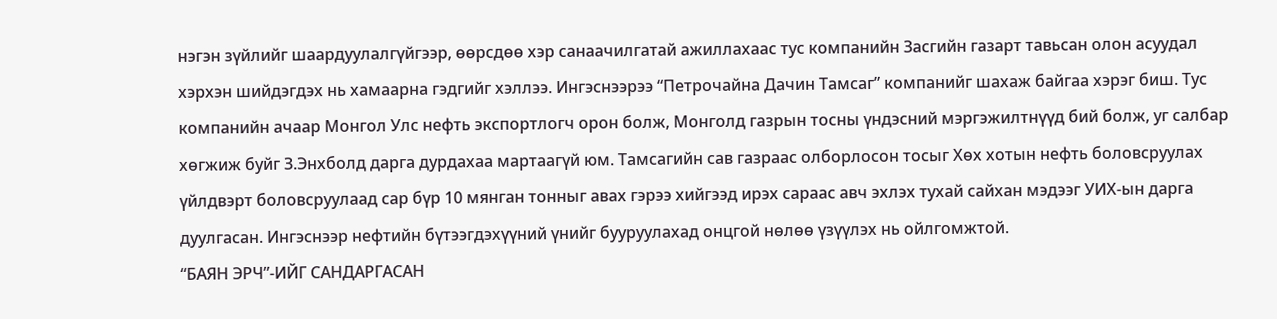нэгэн зүйлийг шаардуулалгүйгээр, өөрсдөө хэр санаачилгатай ажиллахаас тус компанийн Засгийн газарт тавьсан олон асуудал хэрхэн шийдэгдэх нь хамаарна гэдгийг хэллээ. Ингэснээрээ “Петрочайна Дачин Тамсаг” компанийг шахаж байгаа хэрэг биш. Тус компанийн ачаар Монгол Улс нефть экспортлогч орон болж, Монголд газрын тосны үндэсний мэргэжилтнүүд бий болж, уг салбар хөгжиж буйг З.Энхболд дарга дурдахаа мартаагүй юм. Тамсагийн сав газраас олборлосон тосыг Хөх хотын нефть боловсруулах үйлдвэрт боловсруулаад сар бүр 10 мянган тонныг авах гэрээ хийгээд ирэх сараас авч эхлэх тухай сайхан мэдээг УИХ-ын дарга дуулгасан. Ингэснээр нефтийн бүтээгдэхүүний үнийг бууруулахад онцгой нөлөө үзүүлэх нь ойлгомжтой.
“БАЯН ЭРЧ”-ИЙГ САНДАРГАСАН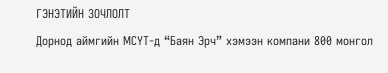ГЭНЭТИЙН ЗОЧЛОЛТ
Дорнод аймгийн МСҮТ-д “Баян Эрч” хэмээн компани 800 монгол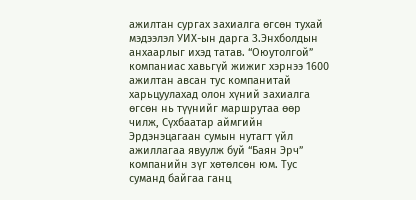ажилтан сургах захиалга өгсөн тухай мэдээлэл УИХ-ын дарга З.Энхболдын анхаарлыг ихэд татав. “Оюутолгой” компаниас хавьгүй жижиг хэрнээ 1600 ажилтан авсан тус компанитай харьцуулахад олон хүний захиалга өгсөн нь түүнийг маршрутаа өөр чилж, Сүхбаатар аймгийн Эрдэнэцагаан сумын нутагт үйл ажиллагаа явуулж буй “Баян Эрч” компанийн зүг хөтөлсөн юм. Тус суманд байгаа ганц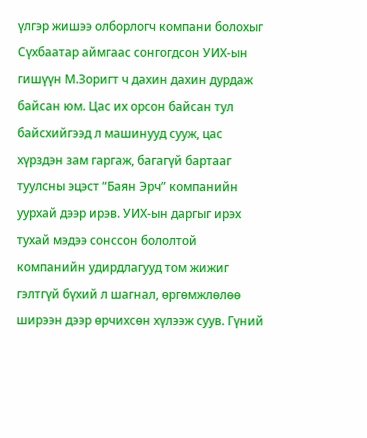үлгэр жишээ олборлогч компани болохыг Сүхбаатар аймгаас сонгогдсон УИХ-ын гишүүн М.Зоригт ч дахин дахин дурдаж байсан юм. Цас их орсон байсан тул байсхийгээд л машинууд сууж, цас хүрздэн зам гаргаж, багагүй бартааг туулсны эцэст “Баян Эрч” компанийн уурхай дээр ирэв. УИХ-ын даргыг ирэх тухай мэдээ сонссон бололтой компанийн удирдлагууд том жижиг гэлтгүй бүхий л шагнал, өргөмжлөлөө ширээн дээр өрчихсөн хүлээж суув. Гүний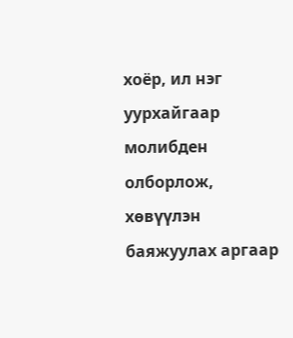хоёр, ил нэг уурхайгаар молибден олборлож, хөвүүлэн баяжуулах аргаар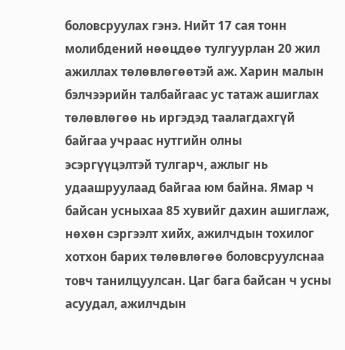боловсруулах гэнэ. Нийт 17 сая тонн молибдений нөөцдөө тулгуурлан 20 жил ажиллах төлөвлөгөөтэй аж. Харин малын бэлчээрийн талбайгаас ус татаж ашиглах төлөвлөгөө нь иргэдэд таалагдахгүй байгаа учраас нутгийн олны эсэргүүцэлтэй тулгарч, ажлыг нь удаашруулаад байгаа юм байна. Ямар ч байсан усныхаа 85 хувийг дахин ашиглаж, нөхөн сэргээлт хийх, ажилчдын тохилог хотхон барих төлөвлөгөө боловсруулснаа товч танилцуулсан. Цаг бага байсан ч усны асуудал, ажилчдын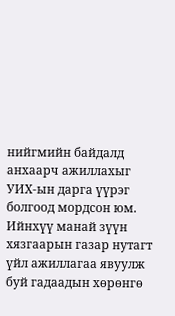нийгмийн байдалд анхаарч ажиллахыг УИХ-ын дарга үүрэг болгоод мордсон юм. Ийнхүү манай зүүн хязгаарын газар нутагт үйл ажиллагаа явуулж буй гадаадын хөрөнгө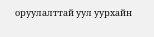оруулалттай уул уурхайн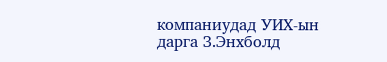компаниудад УИХ-ын дарга З.Энхболд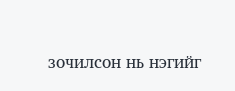зочилсон нь нэгийг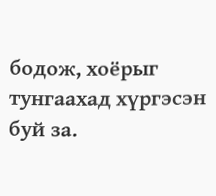бодож, хоёрыг тунгаахад хүргэсэн буй за.